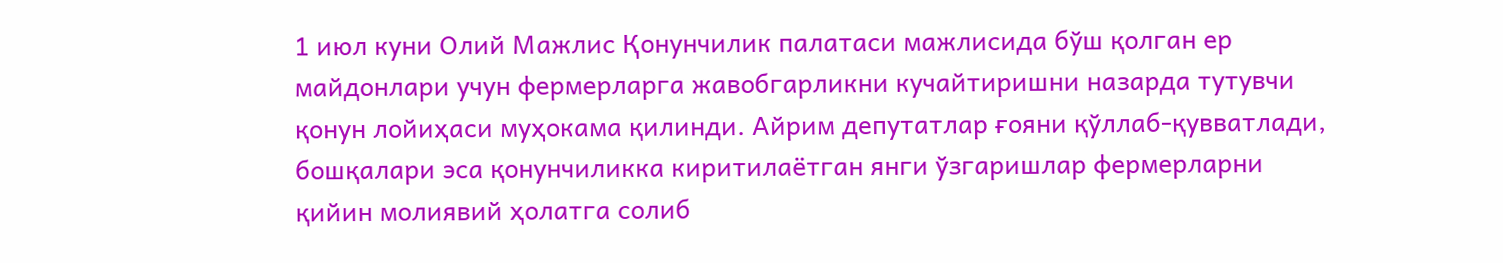1 июл куни Олий Мажлис Қонунчилик палатаси мажлисида бўш қолган ер майдонлари учун фермерларга жавобгарликни кучайтиришни назарда тутувчи қонун лойиҳаси муҳокама қилинди. Айрим депутатлар ғояни қўллаб-қувватлади, бошқалари эса қонунчиликка киритилаётган янги ўзгаришлар фермерларни қийин молиявий ҳолатга солиб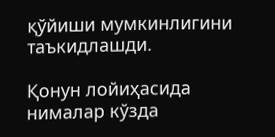қўйиши мумкинлигини таъкидлашди.

Қонун лойиҳасида нималар кўзда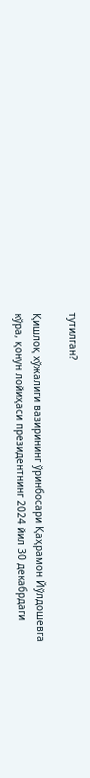тутилган?

Қишлоқ хўжалиги вазирининг ўринбосари Қаҳрамон Йўлдошевга кўра, қонун лойиҳаси президентнинг 2024 йил 30 декабрдаги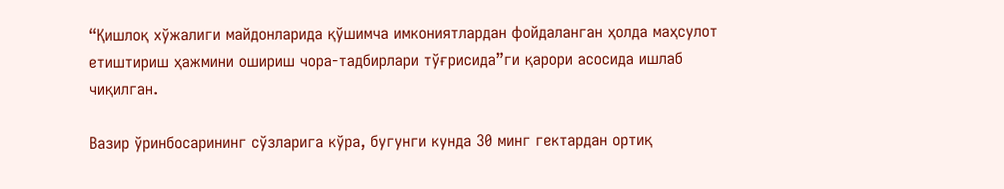“Қишлоқ хўжалиги майдонларида қўшимча имкониятлардан фойдаланган ҳолда маҳсулот етиштириш ҳажмини ошириш чора-тадбирлари тўғрисида”ги қарори асосида ишлаб чиқилган.

Вазир ўринбосарининг сўзларига кўра, бугунги кунда 30 минг гектардан ортиқ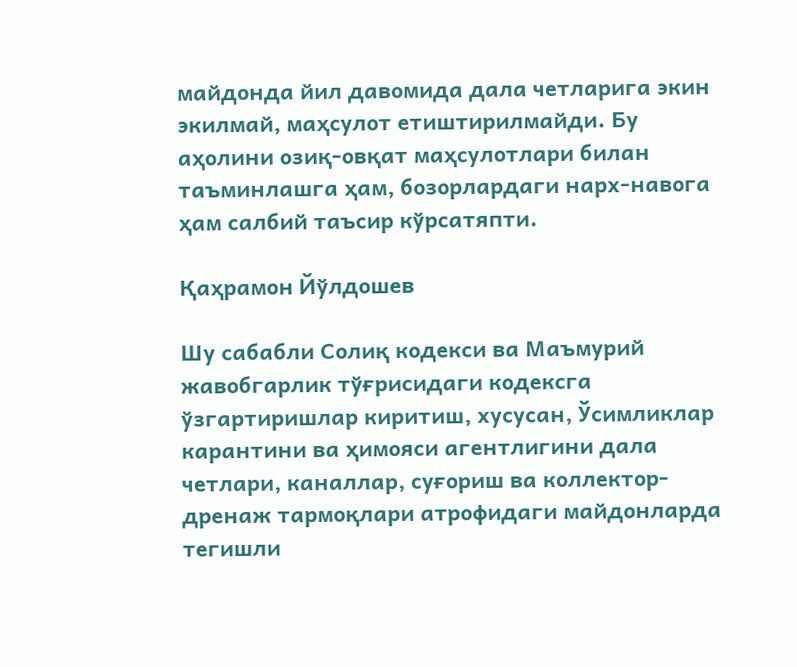майдонда йил давомида дала четларига экин экилмай, маҳсулот етиштирилмайди. Бу аҳолини озиқ-овқат маҳсулотлари билан таъминлашга ҳам, бозорлардаги нарх-навога ҳам салбий таъсир кўрсатяпти.

Қаҳрамон Йўлдошев

Шу сабабли Солиқ кодекси ва Маъмурий жавобгарлик тўғрисидаги кодексга ўзгартиришлар киритиш, хусусан, Ўсимликлар карантини ва ҳимояси агентлигини дала четлари, каналлар, суғориш ва коллектор-дренаж тармоқлари атрофидаги майдонларда тегишли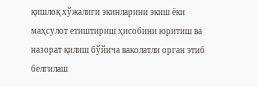қишлоқ хўжалиги экинларини экиш ёки маҳсулот етиштириш ҳисобини юритиш ва назорат қилиш бўйича ваколатли орган этиб белгилаш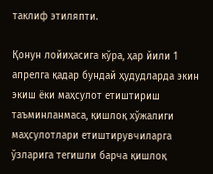таклиф этиляпти.

Қонун лойиҳасига кўра, ҳар йили 1 апрелга қадар бундай ҳудудларда экин экиш ёки маҳсулот етиштириш таъминланмаса, қишлоқ хўжалиги маҳсулотлари етиштирувчиларга ўзларига тегишли барча қишлоқ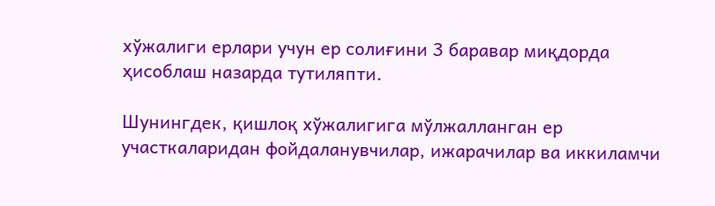хўжалиги ерлари учун ер солиғини 3 баравар миқдорда ҳисоблаш назарда тутиляпти.

Шунингдек, қишлоқ хўжалигига мўлжалланган ер участкаларидан фойдаланувчилар, ижарачилар ва иккиламчи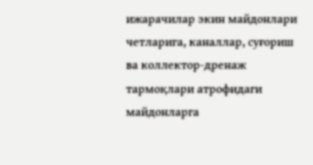ижарачилар экин майдонлари четларига, каналлар, суғориш ва коллектор-дренаж тармоқлари атрофидаги майдонларга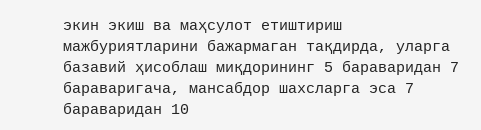экин экиш ва маҳсулот етиштириш мажбуриятларини бажармаган тақдирда, уларга базавий ҳисоблаш миқдорининг 5 бараваридан 7 бараваригача, мансабдор шахсларга эса 7 бараваридан 10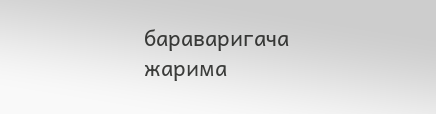бараваригача жарима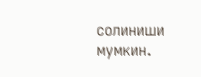солиниши мумкин.